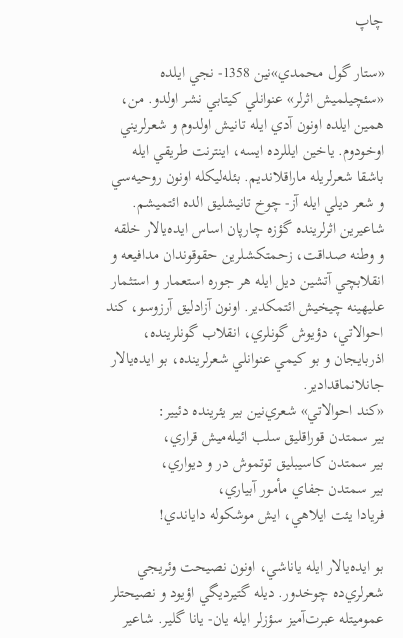چاپ

«ستار گول محمدي»نين 1358- نجي ايلده «سئچيلميش اثرلر» عنوانلي كيتابي نشر اولدو. من، همين ايلده اونون آدي ايله تانيش اولدوم و شعرلريني اوخودوم. ياخين ايللرده ايسه، اينترنت طريقي ايله باشقا شعرلريله ماراقلانديم. بئله‌ليكله اونون روحيه‌سي و شعر ديلي ايله آز- چوخ تانيشليق الده ائتميشم.
شاعيرين اثرلرينده گؤزه چارپان اساس ايده‌يالار خلقه و وطنه صداقت، زحمتكشلرين حقوقوندان مدافيعه و انقلابچي آتشين ديل ايله هر جوره استعمار و استثمار عليهينه چيخيش ائتمكدير. اونون آزادليق آرزوسو، كند احوالاتي، دؤيوش گونلري، انقلاب گونلرينده، اذربايجان و بو كيمي عنوانلي شعرلرينده، بو ايده‌يالار جانلانماقدادير.
«كند احوالاتي» شعري‌نين بير يئرينده دئيير:
بير سمتدن قوراقليق سلب ائيله‌ميش قراري،
بير سمتدن كاسيبليق توتموش در و ديواري،
بير سمتدن جفاي مأمور آبياري،
فريادا يئت ايلاهي، ايش موشكوله داياندي!

بو ايده‌يالار ايله ياناشي، اونون نصيحت وئريجي شعرلري‌ده چوخدور. ديله گتيرديگي اؤيود و نصيحتلر عموميتله عبرت‌آميز سؤزلر ايله يان- يانا گلير. شاعير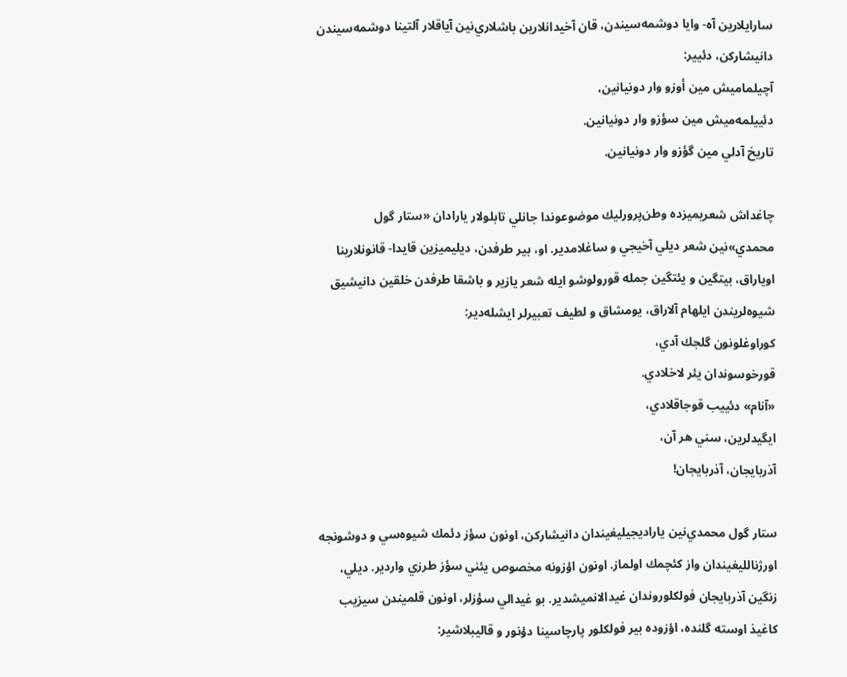سارايلارين آه- وايا دوشمه‌سيندن، قان آخيدانلارين باشلاري‌نين آياقلار آلتينا دوشمه‌سيندن دانيشاركن، دئيير:
آچيلماميش مين أوزو وار دونيانين،
دئييلمه‌ميش مين سؤزو وار دونيانين.
تاريخ آدلي مين گؤزو وار دونيانين.

چاغداش شعريميزده وطن‌پرورليك موضوعوندا جانلي تابلولار يارادان «ستار گول محمدي»نين شعر ديلي آخيجي و ساغلامدير. او، بير طرفدن، ديليميزين قايدا- قانونلارينا اوياراق، بيتگين و يئتگين جمله قورولوشو ايله شعر يازير و باشقا طرفدن خلقين دانيشيق شيوه‌لريندن ايلهام آلاراق، يومشاق و لطيف تعبيرلر ايشله‌دير:
كوراوغلونون گلجك آدي،
قورخوسوندان يئر لاخلادي.
«آنام» دئييب قوجاقلادي،
ايگيدلرين، سني هر آن،
آذربايجان، آذربايجان!

ستار گول محمدي‌نين ياراديجيليغيندان دانيشاركن، اونون سؤز دئمك شيوه‌سي و دوشونجه اورژنالليغيندان واز كئچمك اولماز. اونون اؤزونه مخصوص يئني سؤز طرزي واردير. ديلي، زنگين آذربايجان فولكلوروندان غيدالانميشدير. بو غيدالي سؤزلر، اونون قلميندن سيزيب كاغيذ اوسته گلنده، اؤزوده بير فولكلور پارچاسينا دؤنور و قاليبلاشير: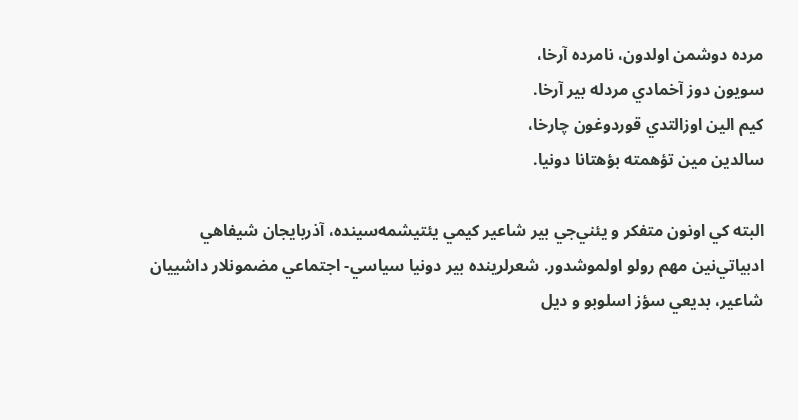مرده دوشمن اولدون، نامرده آرخا،
سويون دوز آخمادي مردله بير آرخا.
كيم الين اوزالتدي قوردوغون چارخا،
سالدين مين تؤهمته بؤهتانا دونيا.

البته كي اونون متفكر و يئني‌جي بير شاعير كيمي يئتيشمه‌سينده، آذربايجان شيفاهي ادبياتي‌نين مهم رولو اولموشدور. شعرلرينده بير دونيا سياسي- اجتماعي مضمونلار داشييان شاعير، بديعي سؤز اسلوبو و ديل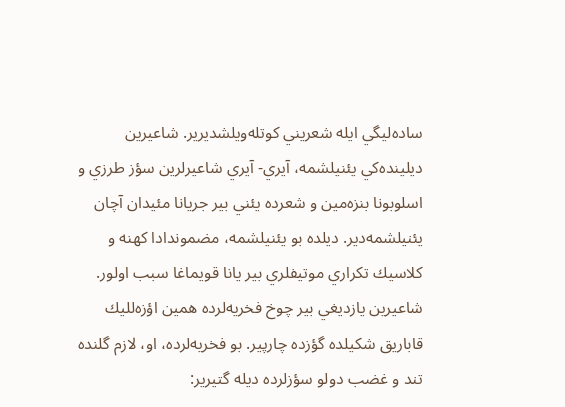ساده‌ليگي ايله شعريني كوتله‌ويلشديرير. شاعيرين ديلينده‌كي يئنيلشمه، آيري- آيري شاعيرلرين سؤز طرزي و اسلوبونا بنزه‌مين و شعرده يئني بير جريانا مئيدان آچان يئنيلشمه‌دير. ديلده بو يئنيلشمه، مضموندادا كهنه و كلاسيك تكراري موتيفلري بير يانا قويماغا سبب اولور. شاعيرين يازديغي بير چوخ فخريه‌لرده همين اؤزه‌لليك قاباريق شكيلده گؤزده چارپير. بو فخريه‌لرده، او، لازم گلنده تند و غضب دولو سؤزلرده ديله گتيرير: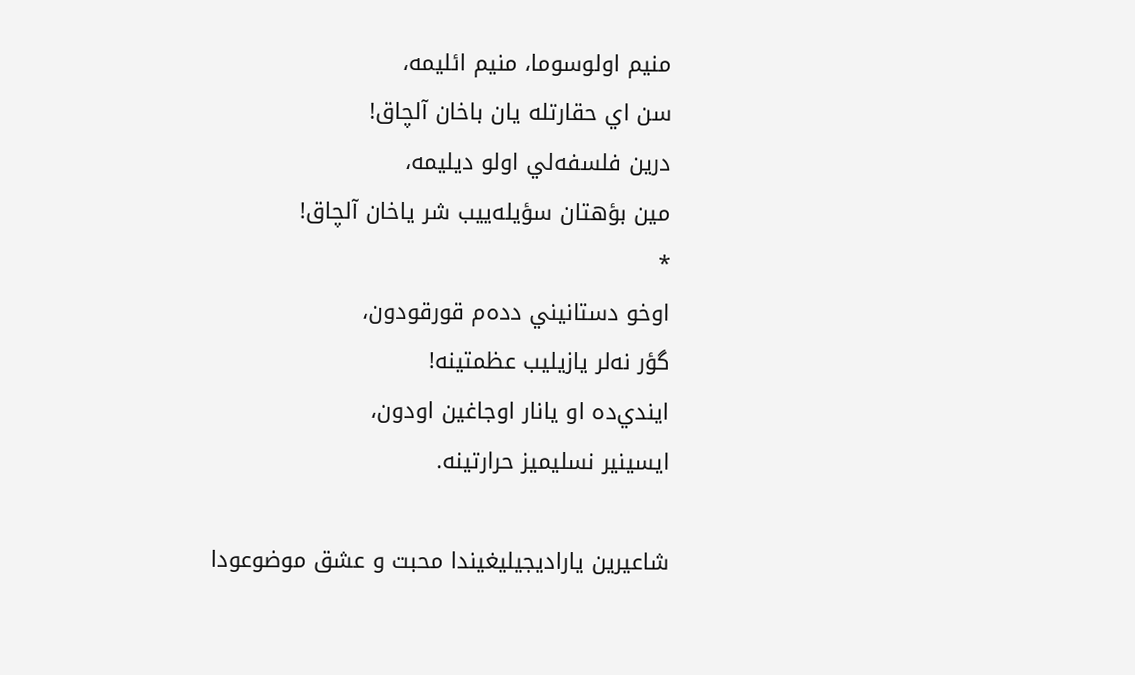منيم اولوسوما، منيم ائليمه،
سن اي حقارتله يان باخان آلچاق!
درين فلسفه‌لي اولو ديليمه،
مين بؤهتان سؤيله‌ييب شر ياخان آلچاق!
*
اوخو دستانيني دده‌م قورقودون،
گؤر نه‌لر يازيليب عظمتينه!
ايندي‌ده او يانار اوجاغين اودون،
ايسينير نسليميز حرارتينه.

شاعيرين ياراديجيليغيندا محبت و عشق موضوعودا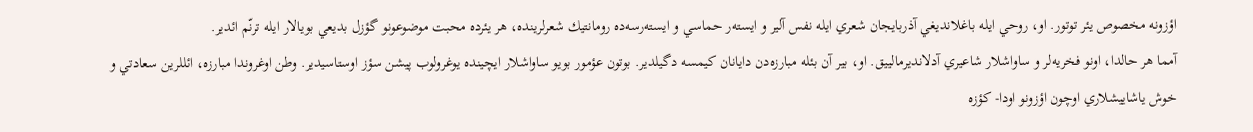اؤزونه مخصوص يئر توتور. او، روحي ايله باغلانديغي آذربايجان شعري ايله نفس آلير و ايسته‌ر حماسي و ايسته‌رسه‌ده رومانتيك شعرلرينده، هر يئرده محبت موضوعونو گؤزل بديعي بويالار ايله ترنّم ائدير.
آمما هر حالدا، اونو فخريه‌لر و ساواشلار شاعيري آدلانديرمالييق. او، بير آن بئله مبارزه‌دن دايانان كيمسه دگيلدير. بوتون عؤمور بويو ساواشلار ايچينده يوغرولوب پيشن سؤز اوستاسيدير. وطن اوغروندا مبارزه، ائللرين سعادتي و خوش ياشاييشلاري اوچون اؤزونو اودا- كؤزه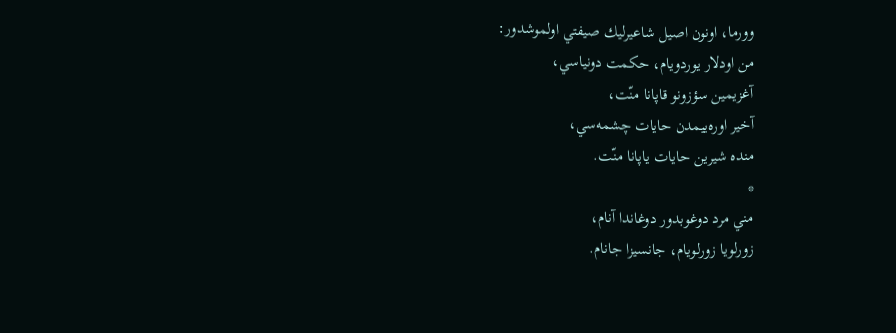وورما، اونون اصيل شاعيرليك صيفتي اولموشدور:
من اودلار يوردويام، حكمت دونياسي،
آغزيمين سؤزونو قاپانا منّت،
آخير اوره‌ييمدن حايات چشمه‌سي،
منده شيرين حايات ياپانا منّت.
*
مني مرد دوغوبدور دوغاندا آنام،
زورلويا زورلويام، جانسيزا جانام.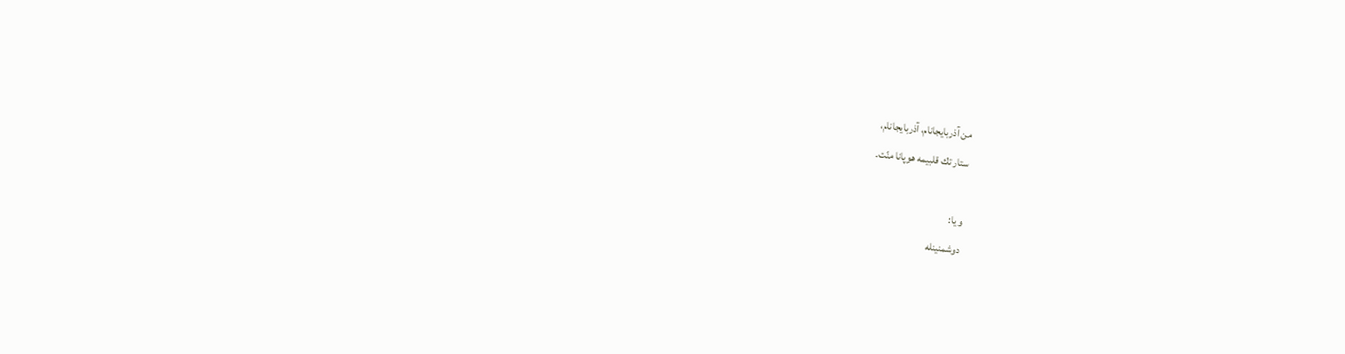من آذربايجانام، آذربايجانام،
ستار تك قلبيمه هوپانا منّت.

و يا:
دوشمنينله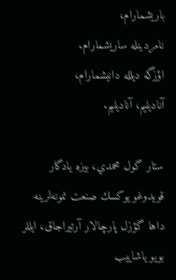باريشمارام،
نامردينله ساريشمارام.
اؤزگه ديلله دانيشمارام،
آناديليم، آناديليم.

ستار گول محمدي، بيزه يادگار قويدوغو يوكسك صنعت نمونه‌لرينه داها گؤزل پارچالار آرتيراجاق، ايللر بويو ياشاييب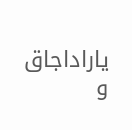ياراداجاق و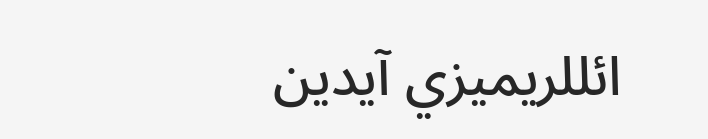ائللريميزي آيدين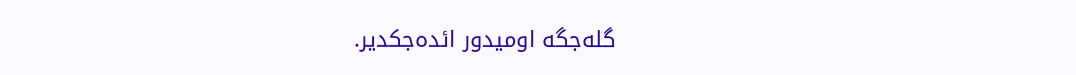گله‌جگه اوميدور ائده‌جكدير.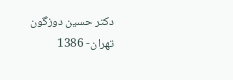دكتر حسين دوزگون
تهران- 1386